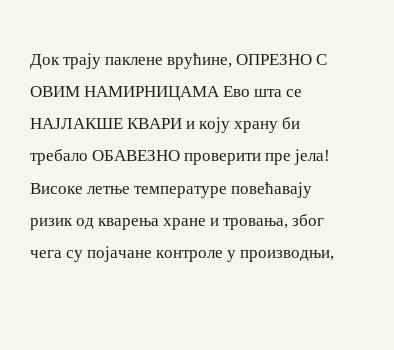Док трају паклене врућине, ОПРЕЗНО С ОВИМ НАМИРНИЦАМА Ево шта се НАЈЛАКШЕ КВАРИ и коју храну би требало ОБАВЕЗНО проверити пре јела!
Високе летње температуре повећавају ризик од кварења хране и тровања, због чега су појачане контроле у производњи,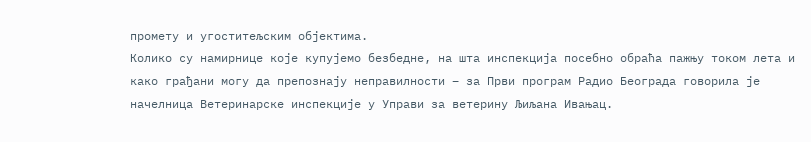промету и угоститељским објектима.
Колико су намирнице које купујемо безбедне, на шта инспекција посебно обраћа пажњу током лета и како грађани могу да препознају неправилности – за Први програм Радио Београда говорила је начелница Ветеринарске инспекције у Управи за ветерину Љиљана Ивањац.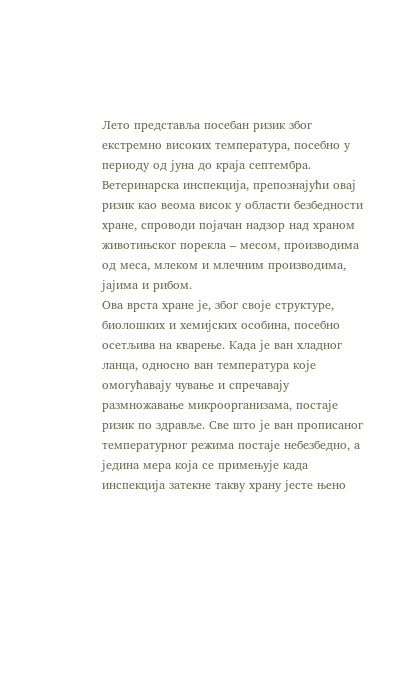Лето представља посебан ризик због екстремно високих температура, посебно у периоду од јуна до краја септембра. Ветеринарска инспекција, препознајући овај ризик као веома висок у области безбедности хране, спроводи појачан надзор над храном животињског порекла – месом, производима од меса, млеком и млечним производима, јајима и рибом.
Ова врста хране је, због своје структуре, биолошких и хемијских особина, посебно осетљива на кварење. Када је ван хладног ланца, односно ван температура које омогућавају чување и спречавају размножавање микроорганизама, постаје ризик по здравље. Све што је ван прописаног температурног режима постаје небезбедно, а једина мера која се примењује када инспекција затекне такву храну јесте њено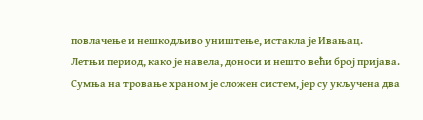повлачење и нешкодљиво уништење, истакла је Ивањац.
Летњи период, како је навела, доноси и нешто већи број пријава.
Сумња на тровање храном је сложен систем, јер су укључена два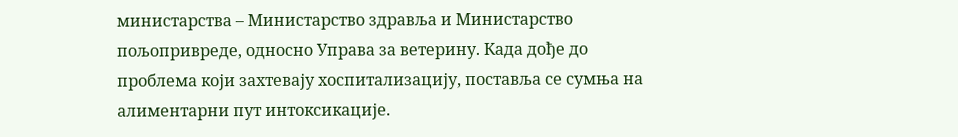министарства – Министарство здравља и Министарство пољопривреде, односно Управа за ветерину. Када дође до проблема који захтевају хоспитализацију, поставља се сумња на алиментарни пут интоксикације.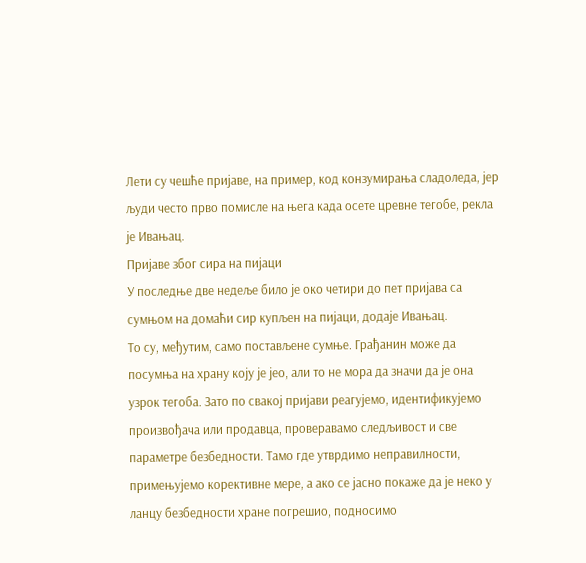Лети су чешће пријаве, на пример, код конзумирања сладоледа, јер људи често прво помисле на њега када осете цревне тегобе, рекла је Ивањац.
Пријаве због сира на пијаци
У последње две недеље било је око четири до пет пријава са сумњом на домаћи сир купљен на пијаци, додаје Ивањац.
То су, међутим, само постављене сумње. Грађанин може да посумња на храну коју је јео, али то не мора да значи да је она узрок тегоба. Зато по свакој пријави реагујемо, идентификујемо произвођача или продавца, проверавамо следљивост и све параметре безбедности. Тамо где утврдимо неправилности, примењујемо корективне мере, а ако се јасно покаже да је неко у ланцу безбедности хране погрешио, подносимо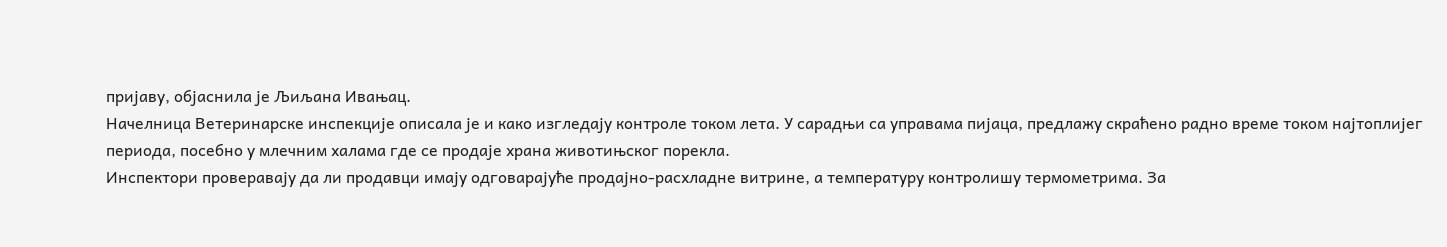пријаву, објаснила је Љиљана Ивањац.
Начелница Ветеринарске инспекције описала је и како изгледају контроле током лета. У сарадњи са управама пијаца, предлажу скраћено радно време током најтоплијег периода, посебно у млечним халама где се продаје храна животињског порекла.
Инспектори проверавају да ли продавци имају одговарајуће продајно-расхладне витрине, а температуру контролишу термометрима. За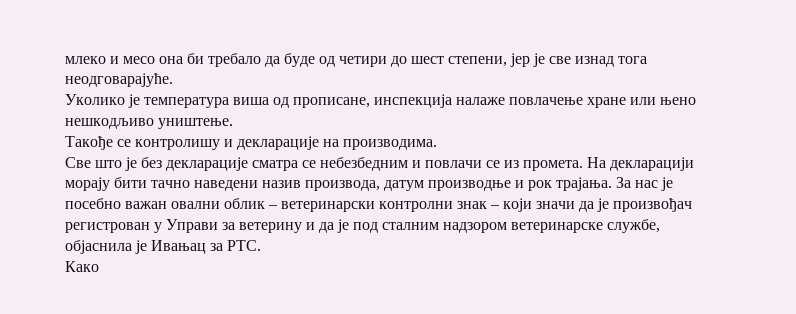млеко и месо она би требало да буде од четири до шест степени, јер је све изнад тога неодговарајуће.
Уколико је температура виша од прописане, инспекција налаже повлачење хране или њено нешкодљиво уништење.
Такође се контролишу и декларације на производима.
Све што је без декларације сматра се небезбедним и повлачи се из промета. На декларацији морају бити тачно наведени назив производа, датум производње и рок трајања. За нас је посебно важан овални облик – ветеринарски контролни знак – који значи да је произвођач регистрован у Управи за ветерину и да је под сталним надзором ветеринарске службе, објаснила је Ивањац за РТС.
Како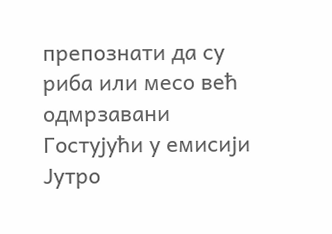препознати да су риба или месо већ одмрзавани
Гостујући у емисији Јутро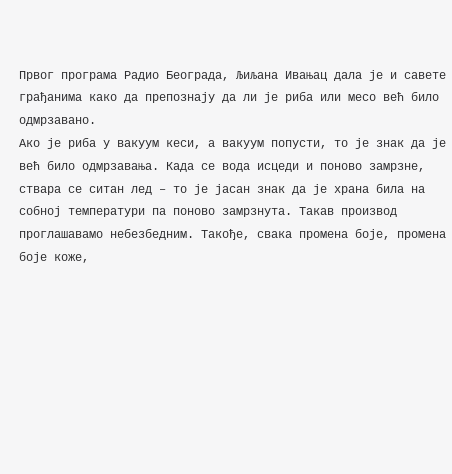Првог програма Радио Београда, Љиљана Ивањац дала је и савете грађанима како да препознају да ли је риба или месо већ било одмрзавано.
Ако је риба у вакуум кеси, а вакуум попусти, то је знак да је већ било одмрзавања. Када се вода исцеди и поново замрзне, ствара се ситан лед – то је јасан знак да је храна била на собној температури па поново замрзнута. Такав производ проглашавамо небезбедним. Такође, свака промена боје, промена боје коже,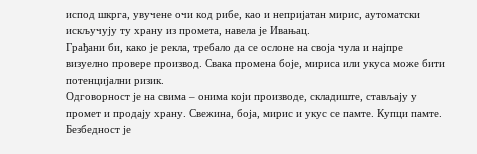испод шкрга, увучене очи код рибе, као и непријатан мирис, аутоматски искључују ту храну из промета, навела је Ивањац.
Грађани би, како је рекла, требало да се ослоне на своја чула и најпре визуелно провере производ. Свака промена боје, мириса или укуса може бити потенцијални ризик.
Одговорност је на свима – онима који производе, складиште, стављају у промет и продају храну. Свежина, боја, мирис и укус се памте. Купци памте. Безбедност је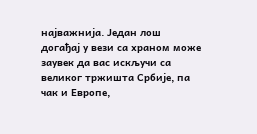најважнија. Један лош догађај у вези са храном може заувек да вас искључи са великог тржишта Србије, па чак и Европе,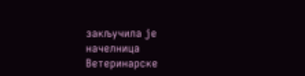закључила је начелница Ветеринарске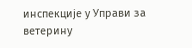инспекције у Управи за ветерину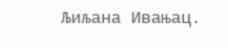Љиљана Ивањац.